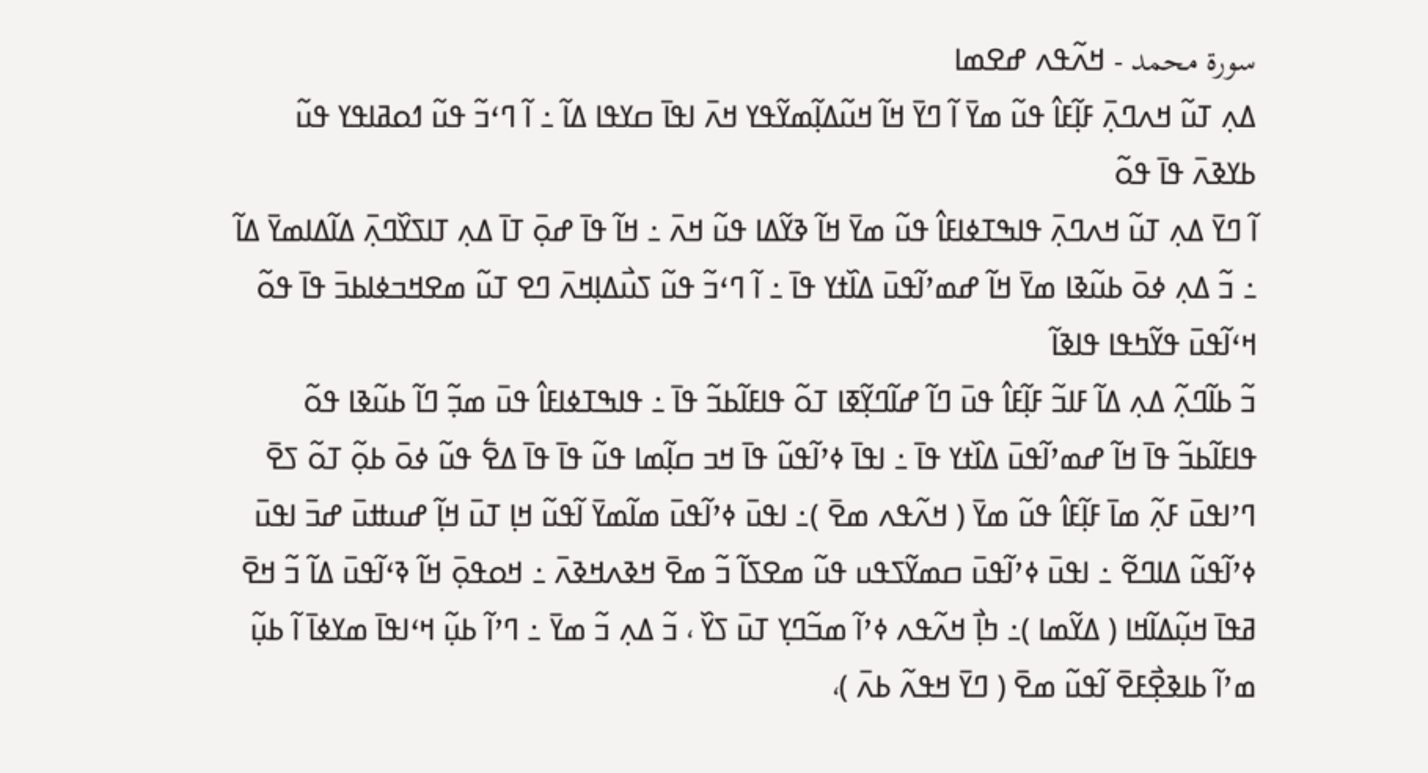سورة محمد - ߞߍ߬ߟߍ ߝߐߘߊ
ߡߍ߲ ߠߎ߬ ߞߍߣߍ߲߫ ߓߊ߲߬ߓߊ߮ ߟߎ߬ ߘߌ߫ ߊ߬ ߣߌ߫ ߞߊ߬ ߞߎ߬ߡߊ߲߬ߘߌ߬ߟߌ ߞߍ߫ ߊߟߊ߫ ߛߌߟߊ ߡߊ߬ ߸ ߊ߬ ߣߵߏ߬ ߟߎ߬ ߗߋߥߊߟߌ ߟߎ߬ ߕߌߢߍ߫ ߟߊ߫ ߟߋ߬
ߊ߬ ߣߌ߫ ߡߍ߲ ߠߎ߬ ߞߍߣߍ߲߫ ߟߊߒߠߦߊߓߊ߮ ߟߎ߬ ߘߌ߫ ߞߊ߬ ߢߌ߬ߡߊ ߟߎ߬ ߞߍ߫ ߸ ߞߊ߬ ߟߊ߫ ߝߋ߲߫ ߠߊ߫ ߡߍ߲ ߠߊߖߌ߰ߣߍ߲߫ ߡߊ߬ߡߊߘߌ߫ ߡߊ߬ ߸ ߏ߬ ߡߍ߲ ߦߋ߫ ߕߎ߬ߢߊ ߘߌ߫ ߞߊ߬ ߝߘߴߊ߬ߟߎ߫ ߡߊ߰ߙߌ ߟߊ߫ ߸ ߊ߬ ߣߵߏ߬ ߟߎ߬ ߖߎ߯ߡߊ߲ߞߍ߫ ߣߐ ߠߎ߬ ߘߐߞߏߦߊߕߏ߫ ߟߊ߫ ߟߋ߬ ߞߵߊ߬ߟߎ߫ ߟߌ߬ߤߟߊ ߟߊߢߊ߬
ߏ߬ ߕߊ߬ߣߍ߲߬ ߡߍ߲ ߡߊ߬ ߓߊߏ߬ ߓߊ߲߬ߓߊ߮ ߟߎ߫ ߣߊ߬ ߝߊ߬ߣߌ߲߬ߧߊ ߠߋ߬ ߟߊߓߊ߬ߕߏ߬ ߟߊ߫ ߸ ߟߊߒߠߦߊߓߊ߮ ߟߎ߫ ߘߏ߲߬ ߣߊ߬ ߕߎ߬ߢߊ ߟߋ߬ ߟߊߓߊ߬ߕߏ߬ ߟߊ߫ ߞߊ߬ ߝߘߴߊ߬ߟߎ߫ ߡߊ߰ߙߌ ߟߊ߫ ߸ ߊߟߊ߫ ߦߴߊ߬ߟߎ߬ ߟߊ߫ ߞߏ ߛߊ߲߬ߘߊ ߟߎ߬ ߟߊ߫ ߟߊ߫ ߡߐ߱ ߟߎ߬ ߦߋ߫ ߕߋ߲߬ ߠߋ߬ ߖߐ߫
ߣߴߊߟߎ߫ ߓߍ߲߬ ߘߊ߫ ߓߊ߲߬ߓߊ߮ ߟߎ߬ ߘߌ߫ ( ߞߍ߬ߟߍ ߘߐ߫ )߸ ߊߟߎ߫ ߦߴߊ߬ߟߎ߫ ߘߊ߬ߘߌ߫ ߊ߬ߟߎ߬ ߞߊ߲ ߠߎ߫ ߞߊ߲߬ ߝߎߚߎ߫ ߝߏ߫ ߊߟߎ߫ ߦߴߊ߬ߟߎ߬ ߡߊߣߐ߬ ߸ ߊߟߎ߫ ߦߴߊ߬ߟߎ߫ ߛߘߌ߬ߖߟߎ ߟߎ߬ ߘߐߖߊ߬ ߏ߬ ߘߐ߫ ߞߢߍߞߢߍ߫ ߸ ߞߋߟߋ߲߫ ߞߊ߬ ߢߵߊ߬ߟߎ߫ ߡߊ߬ ߏ߬ ߞߐ߫ ߥߟߊ߫ ߞߎ߲߬ߡߊ߬ߞߊ ( ߡߌ߬ߘߊ )߸ ߤߊ߲߯ ߞߍ߬ߟߍ ߦߴߊ߬ ߘߏ߬ߣߌ߲ ߠߎ߫ ߖߌ߰ ، ߏ߬ ߡߍ߲ ߏ߬ ߘߌ߫ ߸ ߣߴߊ߬ ߕߎ߲߬ ߞߵߊߟߊ߫ ߘߌߦߊ߫ ߊ߬ ߕߎ߲߬ ߘߴߊ߬ ߕߊߢߐ߲߯ߓߐ߫ ߊ߬ߟߎ߬ ߘߐ߫ ( ߣߌ߫ ߞߟߍ߬ ߕߍ߫ )،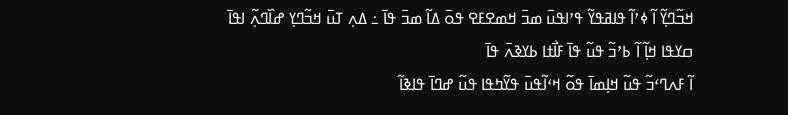ߞߏ߬ߣߌ߲߬ ߊ߬ ߦߴߊ߬ ߟߊߥߟߌ߬ ߟߴߊߟߎ߫ ߘߏ߫ ߞߘߐߓߐ ߟߋ߫ ߡߊ߬ ߘߏ߫ ߟߊ߫ ߸ ߡߍ߲ ߠߎ߫ ߞߏ߬ߣߌ߲ ߝߊ߰ߣߍ߲߬ ߊߟߊ߫ ߛߌߟߊ ߞߊ߲߬ ߊ߬ ߕߴߏ߬ ߟߎ߬ ߟߊ߫ ߓߊ߯ߙߊ ߕߌߢߍ߫ ߟߊ߫
ߊ߬ ߓߍߣߵߏ߬ ߟߎ߬ ߞߊ߲ߘߊ߫ ߟߋ߬ ߞߵߊ߬ߟߎ߫ ߟߌ߬ߤߟߊ ߟߎ߬ ߝߣߊ߫ ߟߊߢߊ߬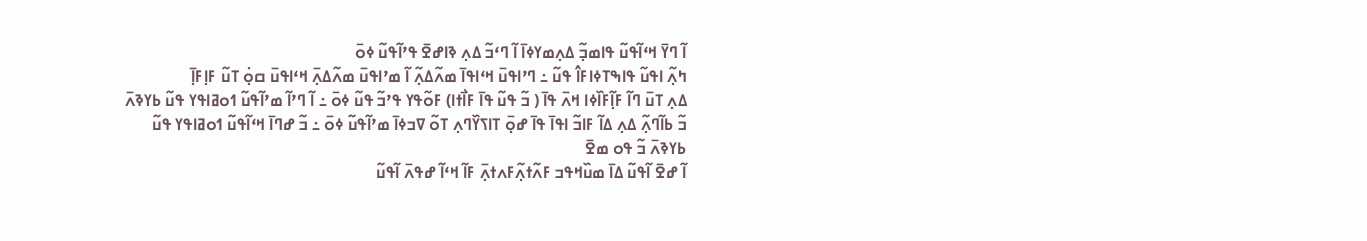ߊ߬ ߣߌ߫ ߞߵߊ߬ߟߎ߬ ߟߊߘߏ߲߬ ߡߍ߲ߘߌߦߊ߫ ߊ߬ ߣߵߏ߬ ߡߍ߲ ߢߊߝߐ߫ ߟߴߊ߬ߟߎ߬ ߦߋ߫
ߤߍ߲߬ ߊߟߎ߬ ߟߊߒߠߦߊߓߊ߮ ߟߎ߬ ߸ ߣߴߊߟߎ߫ ߞߵߊߟߊ߫ ߘߍ߬ߡߍ߲߬ ߊ߬ ߘߴߊߟߎ߫ ߘߍ߬ߡߍ߲߫ ߞߵߊߟߎ߫ ߛߋ߲߭ ߠߎ߬ ߓߊ߲ߓߊ߲߫
ߡߍ߲ ߠߎ߫ ߣߊ߬ ߓߊ߲߬ߓߊ߰ߦߊ ߞߍ߫ ߟߊ߫ ( ߏ߬ ߟߎ߬ ߟߊ߫ ߓߊ߯ߙߊ) ߓߋ߬ߟߌ ߟߴߏ߬ ߟߎ߬ ߦߋ߫ ߸ ߊ߬ ߣߴߊ߬ ߘߴߊ߬ߟߎ߬ ߗߋߥߊߟߌ ߟߎ߬ ߕߌߢߍ߫
ߏ߬ ߕߊ߬ߣߍ߲߬ ߡߍ߲ ߡߊ߬ ߓߊߏ߬ ߊߟߊ߫ ߟߊ߫ ߝߋ߲߫ ߠߊߖߌ߰ߣߍ߲ ߠߋ߬ ߜߏߦߊ߫ ߘߴߊ߬ߟߎ߬ ߦߋ߫ ߸ ߏ߬ ߝߣߊ߫ ߞߵߊ߬ߟߎ߬ ߗߋߥߊߟߌ ߟߎ߬ ߕߌߢߍ߫ ߏ߬ ߟߋ ߘߐ߫
ߊ߬ ߝߐ߫ ߊ߬ߟߎ߬ ߡߊ߫ ߘߎ߰ߞߟߏ ߓߍ߬ߙߍ߲߬ߓߍߙߍ߲߫ ߓߊ߬ ߞߵߊ߬ ߝߟߍ߫ ߊ߬ߟߎ߬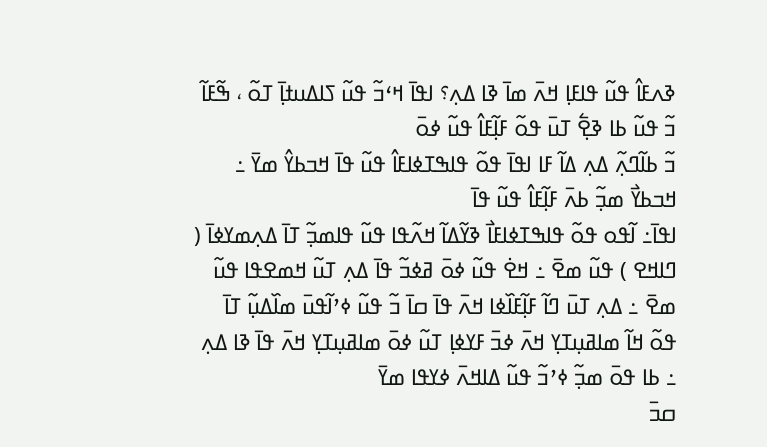ߢߍߓߊ߮ ߟߎ߬ ߟߊߓߊ߲ ߞߍ߫ ߘߊ߫ ߢߊ ߡߍ߲؟ ߊߟߊ߫ ߞߵߏ߬ ߟߎ߬ ߖߊߡߎߙߊ߲߫ ߠߋ߬ ، ߒ߬ߓߊ߬ ߏ߬ ߟߎ߬ ߕߊ ߢߐ߲߱ ߠߎ߫ ߟߋ߬ ߓߊ߲߬ߓߊ߮ ߟߎ߬ ߦߋ߫
ߏ߬ ߕߊ߬ߣߍ߲߬ ߡߍ߲ ߡߊ߬ ߓߊ ߊߟߊ߫ ߟߋ߬ ߟߊߒߠߦߊߓߊ߮ ߟߎ߬ ߟߊ߫ ߞߏߕߌ߮ ߘߌ߫ ߸ ߞߏߕߌ߯ ߘߏ߲߬ ߕߍ߫ ߓߊ߲߬ߓߊ߮ ߟߎ߬ ߟߊ߫
ߊߟߊ߫߸ ߊ߬ߟߋ ߟߋ߬ ߟߊߒߠߦߊߓߊ߯ ߢߌ߬ߡߊ߬ ߞߍ߬ߟߊ ߟߎ߬ ߟߊߘߏ߲߬ ߠߊ߫ ߡߍ߲ߘߌߦߊ߫ ( ߣߊߞߐ ) ߟߎ߬ ߘߐ߫ ߸ ߞߐ߭ ߟߎ߬ ߦߋ߫ ߥߦߏ߬ ߟߊ߫ ߡߍ߲ ߠߎ߬ ߞߘߐߟߊ ߟߎ߬ ߘߐ߫ ߸ ߡߍ߲ ߠߎ߫ ߣߊ߬ ߓߊ߲߬ߓߊ߰ߦߊ ߞߍ߫ ߟߊ߫ ߛߊ߫ ߏ߬ ߟߎ߬ ߦߴߊ߬ߟߎ߫ ߘߊ߰ߡߎ߲߬ ߠߊ߫ ߟߋ߬ ߞߊ߬ ߘߊߥߎ߲ߠߌ߲ ߞߍ߫ ߦߏ߫ ߓߌߦߊ߲ ߠߎ߬ ߦߋ߫ ߘߊߥߎ߲ߠߌ߲ ߞߍ߫ ߟߊ߫ ߢߊ ߡߍ߲ ߸ ߕߊ ߟߋ߫ ߘߏ߲߬ ߦߴߏ߬ ߟߎ߬ ߡߊߞߍ߫ ߦߌߟߊ ߘߌ߫
ߛߏ߫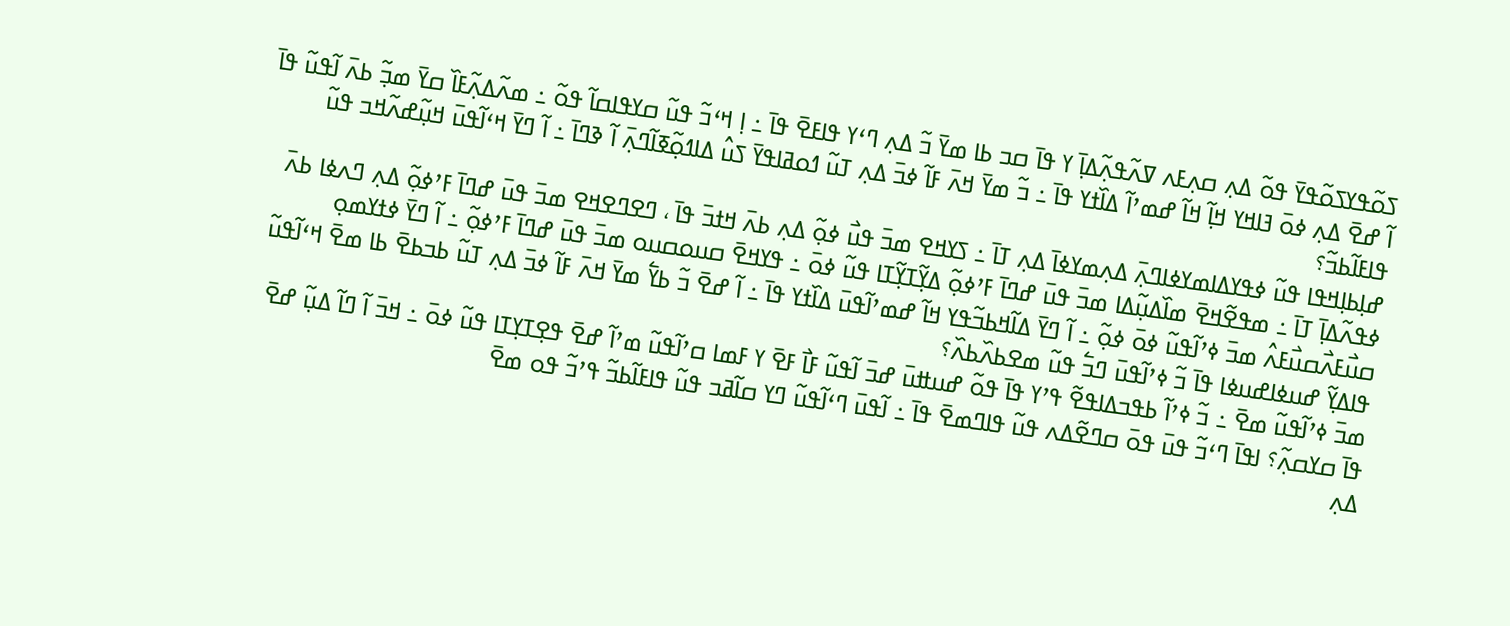ߖߋ߬ߟߌߖߋ߬ߟߌ߫ ߟߋ߬ ߡߍ߲ ߛߍ߲ߓߍ ߜߍ߬ߟߍ߲߬ߡߊ߲߫ ߌ ߟߊ߫ ߛߏ ߕߊ ߘߌ߫ ߏ߬ ߡߍ߲ ߣߵߌ ߟߊߓߐ߫ ߟߊ߫ ߸ ߊ߲ ߞߵߏ߬ ߟߎ߬ ߛߌߟߊߛߊ߬ ߟߋ߬ ߸ ߘߍ߬ߡߍ߲߬ߓߊ߰ ߛߌ߫ ߘߏ߲߬ ߕߍ߫ ߊ߬ߟߎ߬ ߟߊ߫
ߊ߬ ߝߐ߫ ߡߍ߲ ߦߋ߫ ߔߊߞߌ ߞߊ߲߬ ߞߊ߬ ߝߘߴߊ߬ ߡߊ߰ߙߌ ߟߊ߫ ߸ ߏ߬ ߘߌ߫ ߞߍ߫ ߓߊ߬ ߦߏ߫ ߡߍ߲ ߠߎ߬ ߗߋߥߊߟߌ߫ ߖߎ߮ ߡߊߗߋ߲߬ߧߊ߬ߣߍ߲߫ ߊ߬ ߢߣߊ߫ ߸ ߊ߬ ߣߌ߫ ߞߵߊ߬ߟߎ߫ ߞߎ߲߬ߝߍ߬ߞߏ ߟߎ߬ ߟߊߓߊ߬ߕߏ߬؟
ߝߊ߲ߕߊ߲ߞߟߊ ߟߎ߬ ߦߟߌߡߊߘߌߦߊߣߍ߲߫ ߡߍ߲ߘߌߦߊ߫ ߡߍ߲ ߠߊ߫ ߸ ߖߌߞߐ ߘߏ߫ ߟߎ߯ ߦߋ߲߬ ߡߍ߲ ߕߍ߫ ߞߙߏ߫ ߟߊ߫ ، ߣߐߣߐߞߐ ߘߏ߫ ߟߎ߫ ߝߣߊ߫ ߓߴߦߋ߲߬ ߡߍ߲ ߣߍߦߊ ߕߍ߫ ߦߟߍ߬ߡߊ߲߫ ߠߊ߫ ߸ ߘߟߐ߬ߞߐ߫ ߘߊ߰ߡߎ߲߬ߡߊ ߘߏ߫ ߟߎ߫ ߝߣߊ߫ ߓߴߦߋ߲߬ ߡߌ߲߬ߠߌ߲߬ߠߊ ߟߎ߬ ߦߋ߫ ߸ ߟߌߞߐ߫ ߛߎߋߛߎߋ ߘߏ߫ ߟߎ߫ ߝߣߊ߫ ߓߴߦߋ߲߬ ߸ ߊ߬ ߣߌ߫ ߦߙߌߘߋ߲ ߛߎ߯ߓߍ߯ߛߎ߯ߓߍ߮ ߘߏ߫ ߦߴߊ߬ߟߎ߬ ߦߋ߫ ߦߋ߲߬ ߸ ߊ߬ ߣߌ߫ ߡߊ߬ߞߕߏ߬ߟߌ ߞߊ߬ ߝߘߴߊ߬ߟߎ߫ ߡߊ߰ߙߌ ߟߊ߫ ߸ ߊ߬ ߝߐ߫ ߏ߬ ߕߌ߱ ߘߌ߫ ߞߍ߫ ߓߊ߬ ߦߏ߫ ߡߍ߲ ߠߎ߬ ߕߏߕߐ߫ ߕߊ ߘߐ߫ ߞߵߊ߬ߟߎ߬ ߟߊߡߌ߲߬ ߝߎߦߊߝߎߦߊ ߟߊ߫ ߏ߬ ߦߴߊ߬ߟߎ߫ ߣߏ߱ ߟߎ߬ ߘߐߕߍ߰ߕߍ߰؟
ߘߏ߫ ߦߴߊ߬ߟߎ߬ ߘߐ߫ ߸ ߏ߬ ߦߴߊ߬ ߕߟߏߡߊߟߐ߬ ߟߴߌ ߟߊ߫ ߟߋ߬ ߝߎߚߎ߫ ߝߏ߫ ߊ߬ߟߎ߬ ߓߊ߯ ߓߐ߫ ߌ ߓߘߊ ߛߴߊ߬ߟߎ߬ ߘߴߊ߬ ߝߐ߫ ߟߐ߲ߠߌ߲ߠߊ ߟߎ߬ ߦߋ߫ ߸ ߞߏ߫ ߊ߬ ߣߊ߬ ߡߎ߲߬ ߝߐ߫ ߟߊ߫ ߛߌߛߍ߲߬؟ ߊߟߊ߫ ߣߵߏ߬ ߟߎ߫ ߟߋ߫ ߛߣߐ߬ߡߍ ߟߎ߬ ߟߊߣߘߐ߫ ߟߊ߫ ߸ ߊ߬ߟߎ߫ ߣߵߊ߬ߟߎ߬ ߣߌ ߛߊ߬ߥߏ ߟߎ߬ ߟߊߓߊ߬ߕߏ߬ ߟߴߏ߬ ߟߋ ߘߐ߫
ߡߍ߲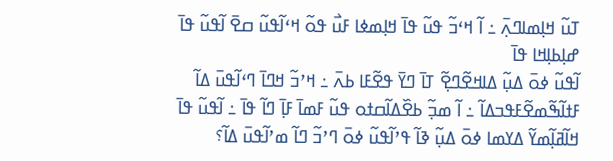ߠߎ߬ ߞߊ߲ߘߊߣߍ߲߫ ߸ ߊ߬ ߞߵߏ߬ ߟߎ߬ ߟߊ߫ ߞߊ߲ߘߦߊ ߓߎ߯ ߟߋ߬ ߞߵߊ߬ߟߎ߬ ߛߐ߫ ߊ߬ߟߎ߬ ߟߊ߫ ߝߊ߲ߕߊ߲ߞߊ ߟߊ߫
ߊ߬ߟߎ߬ ߦߋ߫ ߡߎ߲߬ ߡߊߞߐ߬ߣߐ߲߬ ߠߊ߫ ߣߌ߫ ߟߐ߬ߓߊ ߕߍ߫ ߸ ߞߴߏ߬ ߞߣߊ߫ ߣߵߊ߬ߟߎ߫ ߡߊ߬ ߓߙߊ߬ߒ߬ߘߐ߬ߓߟߏߡߊ߬ ߸ ߊ߬ ߘߏ߲߬ ߕߐ߰ߡߊ߬ߛߙߋ ߟߎ߬ ߓߘߊ߫ ߓߊ߲߫ ߣߊ߬ ߟߊ߫ ߸ ߊ߬ߟߎ߬ ߟߊ߫ ߞߊ߬ߥߊ߲߬ߘߌ߬ ߡߌߘߊ ߦߋ߫ ߡߎ߲߬ ߢߊ߬ ߟߴߊ߬ߟߎ߬ ߦߋ߫ ߣߴߏ߬ ߣߊ߬ ߘߴߊ߬ߟߎ߫ ߡߊ߬؟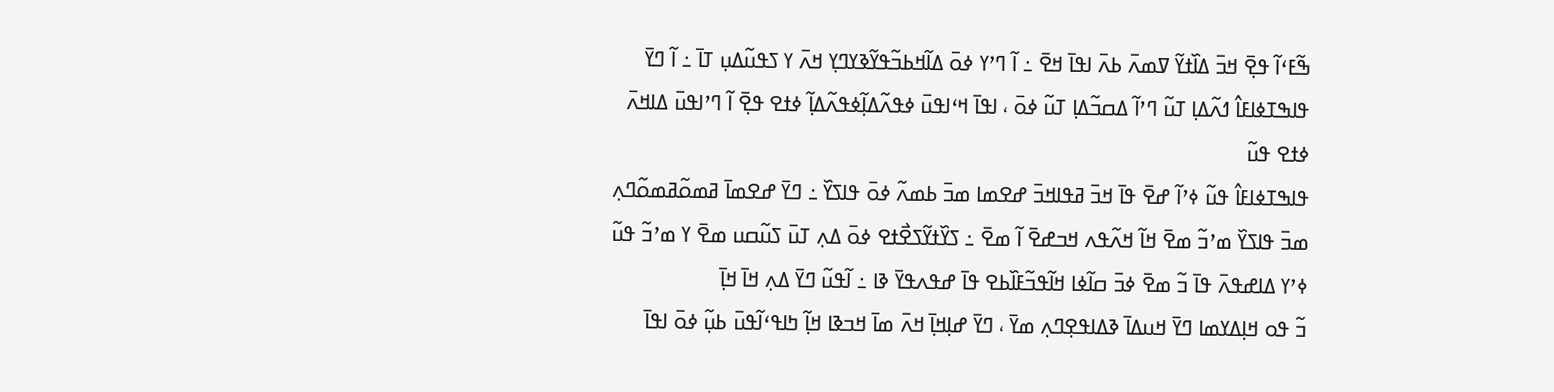ߒ߬ߓߵߊ߬ ߟߐ߲߫ ߞߏ߫ ߡߊ߰ߙߌ߬ ߜߘߍ߫ ߕߍ߫ ߊߟߊ߫ ߞߐ߫ ߸ ߊ߬ ߣߴߌ ߦߋ߫ ߡߊ߬ߞߕߏ߬ߟߌ߬ߢߌߣߌ߲ ߞߍ߫ ߌ ߖߟߎ߬ߡߎ߲ ߠߊ߫ ߸ ߊ߬ ߣߌ߫ ߟߊߒߠߦߊߓߊ߮ ߗߍ߬ߡߊ߲ ߠߎ߬ ߣߴߊ߬ ߡߛߏ߬ߡߊ߲ ߠߎ߬ ߦߋ߫ ، ߊߟߊ߫ ߞߵߊߟߎ߫ ߦߟߍ߬ߡߊ߲߬ߦߟߍ߬ߡߊ߲߬ ߦߙߐ ߟߐ߲߫ ߊ߬ ߣߴߊߟߎ߫ ߡߊߞߍ߫ ߦߙߐ ߟߎ߬
ߟߊߒߠߦߊߓߊ߮ ߟߎ߬ ߦߴߊ߬ ߝߐ߫ ߟߊ߫ ߞߏ߫ ߥߟߊߞߏ߫ ߝߐߘߊ ߘߏ߫ ߕߘߍ߬ ߦߋ߫ ߟߊߖߌ߰ ߸ ߣߌ߫ ߝߐߘߊ߫ ߥߘߋ߬ߥߘߋ߬ߣߍ߲ ߘߏ߫ ߟߊߖߌ߰ ߘߴߏ߬ ߘߐ߫ ߞߊ߬ ߞߍ߬ߟߍ ߞߏߝߐ߫ ߊ߬ ߘߐ߫ ߸ ߖߌ߰ߙߌ߬ߖߐ߯ߙߐ ߦߋ߫ ߡߍ߲ ߠߎ߫ ߖߎ߬ߛߎ ߘߐ߫ ߌ ߘߴߏ߬ ߟߎ߬ ߦߴߌ ߡߊߝߟߍ߫ ߟߊ߫ ߏ߬ ߘߐ߫ ߦߏ߫ ߛߊ߬ߦߊ ߞߊ߬ߟߏ߬ߓߊ߰ߕߐ ߟߊ߫ ߝߟߍߟߌ߫ ߢߊ ߸ ߊ߬ߟߎ߬ ߣߌ߫ ߡߍ߲ ߞߊ߫ ߞߊ߲߫
ߏ߬ ߟߋ ߞߊ߲ߡߌߘߊ ߣߌ߫ ߞߎߡߊ߫ ߢߡߊߟߐ߲ߣߍ߲ ߘߌ߫ ، ߣߌ߫ ߝߊ߲ߞߊ߲߫ ߞߍ߫ ߘߊ߫ ߞߏߢߊ ߞߊ߲߬ ߤߊߟߵߊ߬ߟߎ߫ ߕߎ߲߬ ߦߋ߫ ߊߟߊ߫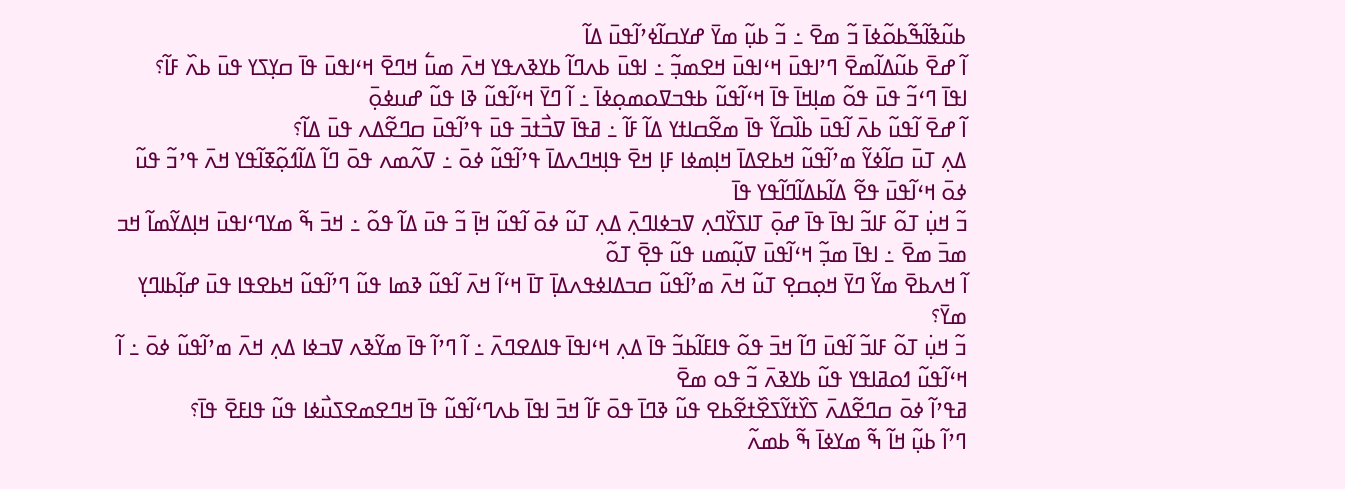ߕߎ߬ߢߊ߬ߒ߬ߕߋ߬ߦߊ߫ ߏ߬ ߘߐ߫ ߸ ߏ߬ ߕߎ߲߬ ߘߌ߫ ߝߌߛߊ߬ߦߴߊ߬ߟߎ߫ ߡߊ߬
ߊ߬ ߝߐ߫ ߕߎ߬ߡߊ߬ߘߐ߫ ߣߴߊߟߎ߫ ߞߵߊߟߎ߫ ߞߐߘߏ߲߬ ߸ ߊߟߎ߫ ߕߍߣߊ߬ ߕߌߢߍߟߌ ߞߍ߫ ߘߎ߱ ߞߣߐ߫ ߞߵߊߟߎ߫ ߟߊ߫ ߛߌ߲ߖߌ ߟߎ߫ ߕߍ߰ ߓߊ߬؟
ߊߟߊ߫ ߣߵߏ߬ ߟߎ߫ ߟߋ߬ ߘߊ߲ߞߊ߫ ߟߊ߫ ߞߵߊ߬ߟߎ߬ ߕߟߏߜߋߘߋ߲ߦߊ߫ ߸ ߊ߬ ߣߌ߫ ߞߵߊ߬ߟߎ߬ ߢߊ ߟߎ߬ ߝߎߦߋ߲߫
ߊ߬ ߝߐ߫ ߊ߬ߟߎ߬ ߕߍ߫ ߊ߬ߟߎ߫ ߕߊ߰ߛߌ߬ ߟߊ߫ ߘߐ߬ߛߊߙߌ ߡߊ߬ ߓߊ߬ ߸ ߥߟߊ߫ ߜߏ߯ߙߏ߫ ߟߎ߫ ߟߴߊ߬ߟߎ߫ ߛߣߐ߬ߡߍ ߟߎ߫ ߡߊ߬؟
ߡߍ߲ ߠߎ߫ ߛߊ߬ߦߌ߬ ߘߴߊ߬ߟߎ߬ ߞߕߐߡߊ߫ ߞߊ߲ߘߦߊ ߓߊ߲ ߞߐ߫ ߟߊ߲ߞߣߍߡߊ߫ ߟߴߊ߬ߟߎ߬ ߦߋ߫ ߸ ߜߍ߬ߘߍ ߟߋ߫ ߣߊ߬ ߡߊ߬ߗߋ߲߬ߧߊ߬ߟߌ ߞߍ߫ ߟߴߏ߬ ߟߎ߬ ߦߋ߫ ߞߵߊ߬ߟߎ߫ ߟߐ߬ ߡߊ߬ߕߡߊ߬ߣߊ߬ߟߌ ߟߊ߫
ߏ߬ ߞߎ߲߭ ߠߋ߬ ߓߊߏ߬ ߊߟߊ߫ ߟߊ߫ ߝߋ߲߫ ߠߊߖߌ߰ߣߍ߲ ߜߏߦߊߣߍ߲߫ ߡߍ߲ ߠߎ߬ ߦߋ߫ ߊ߬ߟߎ߬ ߞߊ߲߫ ߏ߬ ߟߎ߫ ߡߊ߬ ߟߋ߬ ߸ ߞߏ߫ ߒ߬ ߘߌߣߵߊߟߎ߫ ߞߊ߲ߡߌ߬ߘߊ߬ ߞߏ ߘߏ߫ ߘߐ߫ ߸ ߊߟߊ߫ ߘߏ߲߬ ߞߵߊ߬ߟߎ߫ ߜߎ߲߬ߘߎ ߟߎ߬ ߟߐ߲߫ ߠߋ߬
ߊ߬ ߞߍߕߐ߫ ߘߌ߬ ߣߌ߫ ߞߋ߲ߛߐ߲ ߠߎ߬ ߞߍ߫ ߘߴߊ߬ߟߎ߬ ߛߏߡߊߦߟߍߡߊ߲߫ ߠߊ߫ ߞߵߊ߬ ߞߍ߫ ߊ߬ߟߎ߬ ߢߘߊ ߟߎ߬ ߣߴߊ߬ߟߎ߬ ߞߕߐߟߊ ߟߎ߫ ߝߊ߲߬ߕߊߣߌ߲ ߘߌ߫؟
ߏ߬ ߞߎ߲߭ ߠߋ߬ ߓߊߏ߬ ߊ߬ߟߎ߫ ߣߊ߬ ߞߏ߫ ߟߋ߬ ߟߊߓߊ߬ߕߏ߬ ߟߊ߫ ߡߍ߲ ߞߵߊߟߊ߫ ߟߊߡߐߣߍ߫ ߸ ߊ߬ ߣߴߊ߬ ߟߊ߫ ߘߌ߬ߢߍ ߜߏߦߊ ߡߍ߲ ߞߍ߫ ߘߴߊ߬ߟߎ߬ ߦߋ߫ ߸ ߊ߬ ߞߵߊ߬ߟߎ߬ ߗߋߥߊߟߌ ߟߎ߬ ߕߌߢߍ߫ ߏ߬ ߟߋ ߘߐ߫
ߥߟߴߊ߬ ߦߋ߫ ߛߣߐ߬ߡߍ߫ ߖߌ߰ߙߌ߬ߖߐ߰ߙߐ߬ߕߐ ߟߎ߬ ߢߣߊ߫ ߟߋ߫ ߓߊ߬ ߞߏ߫ ߊߟߊ߫ ߕߍߣߵߊ߬ߟߎ߬ ߟߊ߫ ߞߣߐߘߐߖߎ߯ߦߊ ߟߎ߬ ߟߊߓߐ߫ ߟߊ߫؟
ߣߴߊ߬ ߕߎ߲߬ ߞߊ߬ ߒ߬ ߘߌߦߊ߫ ߒ߬ ߕߘߍ߬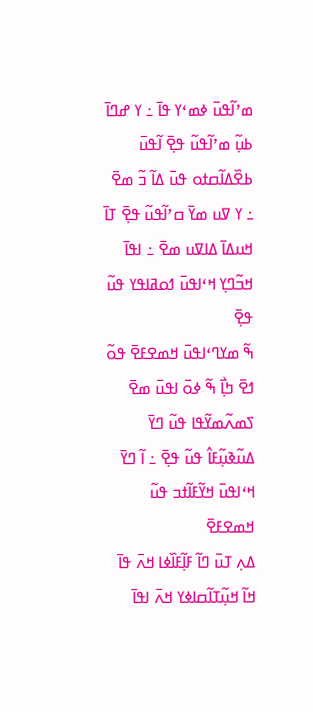ߘߴߊ߬ߟߎ߫ ߦߘߵߌ ߟߊ߫ ߸ ߌ ߝߣߊ߫ ߕߎ߲߬ ߘߴߊ߬ߟߎ߬ ߟߐ߲߫ ߊ߬ߟߎ߫ ߕߐ߰ߡߊ߬ߛߙߋ ߟߎ߫ ߡߊ߬ ߏ߬ ߘߐ߫ ߸ ߌ ߜߎ ߘߌ߫ ߛߴߊ߬ߟߎ߬ ߟߐ߲߫ ߠߊ߫ ߞߎߡߊ߫ ߡߊߜߎ ߘߐ߫ ߸ ߊߟߊ߫ ߞߏ߬ߣߌ߲ ߞߵߊߟߎ߫ ߗߋߥߊߟߌ ߟߎ߬ ߟߐ߲߫
ߒ߬ ߘߌߣߵߊߟߎ߫ ߞߘߐߓߐ߫ ߟߋ߬ ߗߐ߫ ߤߊ߲߯ ߒ߬ ߦߋ߫ ߊߟߎ߫ ߘߐ߫ ߖߘߍ߬ߘߌ߬ߟߊ ߟߎ߬ ߣߌ߫ ߡߎ߬ߢߎ߲߬ߓߊ߮ ߟߎ߬ ߟߐ߲߫ ߸ ߊ߬ ߣߌ߫ ߞߵߊߟߎ߫ ߞߌ߬ߓߊ߬ߙߏ ߟߎ߬ ߞߘߐߓߐ߫
ߡߍ߲ ߠߎ߫ ߣߊ߬ ߓߊ߲߬ߓߊ߰ߦߊ ߞߍ߫ ߟߊ߫ ߞߊ߬ ߞߎ߲߬ߠߊ߬ߛߊߦߌ ߞߍ߫ ߊߟߊ߫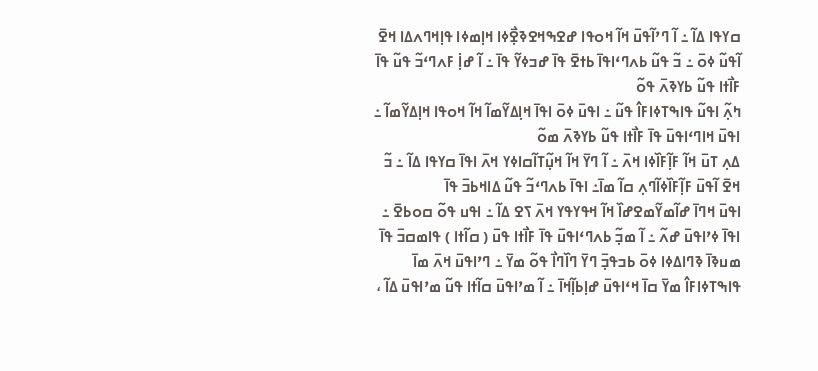ߛߌߟߊ ߡߊ߬ ߸ ߊ߬ ߣߴߊ߬ߟߎ߫ ߞߊ߬ ߞߋߟߊ ߝߐߒߞߐߢߐ߲߯ߦߊ ߞߊ߲ߘߦߊ ߟߊ߲ߞߣߍߡߊ ߞߐ߫ ߊ߬ߟߎ߬ ߦߋ߫ ߸ ߏ߬ ߟߎ߬ ߕߍߣߵߊߟߊ߫ ߕߙߐ߫ ߟߊ߫ ߝߏߦߌ߬ ߟߊ߫ ߸ ߊ߬ ߝߊ߲߭ ߓߍߣߵߏ߬ ߟߎ߬ ߟߊ߫ ߓߊ߯ߙߊ ߟߎ߬ ߕߌߢߍ߫ ߟߋ߬
ߤߍ߲߬ ߊߟߎ߬ ߟߊߒߠߦߊߓߊ߮ ߟߎ߬ ߸ ߊߟߎ߫ ߦߋ߫ ߊߟߊ߫ ߞߊ߲ߡߌ߬ߘߊ߬ ߞߊ߬ ߞߋߟߊ ߞߊ߲ߡߌ߬ߘߊ߬ ߸ ߊߟߎ߫ ߞߊߣߵߊߟߎ߫ ߟߊ߫ ߓߊ߯ߙߊ ߟߎ߬ ߕߌߢߍ߫ ߘߋ߬
ߡߍ߲ ߠߎ߫ ߞߊ߬ ߓߊ߲߬ߓߊ߰ߦߊ ߞߍ߫ ߸ ߊ߬ ߣߌ߫ ߞߊ߬ ߞߎ߲߬ߠߊ߬ߛߊߦߌ ߞߍ߫ ߊߟߊ߫ ߛߌߟߊ ߡߊ߬ ߸ ߏ߬ ߞߐ߫ ߊ߬ߟߎ߫ ߓߊ߲߬ߓߊ߰ߦߊ߬ߣߍ߲ ߛߊ߬ ߘߊ߫߸ ߊߟߊ߫ ߕߍߣߵߏ߬ ߟߎ߬ ߡߊߞߕߏ߫ ߟߊ߫
ߊߟߎ߫ ߞߣߊ߫ ߝߊ߬ߘߌ߬ߘߐߝߊ߰ ߞߊ߬ ߞߟߌߟߌ ߞߍ߫ ߖߐ ߡߊ߬ ߸ ߊߟߎ ߟߋ߬ ߛߋߕߐ߫ ߸ ߊߟߊ߫ ߦߴߊߟߎ߫ ߝߍ߬ ߸ ߊ߬ ߘߏ߲߬ ߕߍߣߵߊߟߎ߫ ߟߊ߫ ߓߊ߯ߙߊ ߟߎ߫ ( ߛߊ߬ߙߊ ) ߟߊߘߛߏ߫ ߟߊ߫
ߘߎߢߊ߫ ߢߣߊߡߦߊ ߦߋ߫ ߕߏߟߏ߲߫ ߣߌ߫ ߣߊ߰ߣߊ߯ ߟߋ߬ ߘߌ߫ ߸ ߣߴߊߟߎ߫ ߞߍ߫ ߘߊ߫ ߟߊߒߠߦߊߓߊ߮ ߘߌ߫ ߛߊ߫ ߞߵߊߟߎ߫ ߝߊ߲ߕߊ߲߬ߞߊ߫ ߸ ߊ߬ ߘߴߊߟߎ߫ ߛߊ߬ߙߊ ߟߎ߬ ߘߴߊߟߎ߫ ߡߊ߬ ،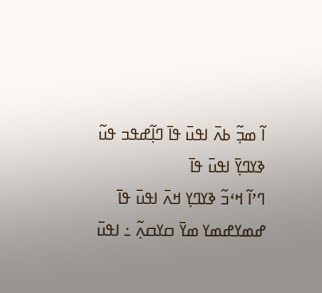ߊ߬ ߘߏ߲߬ ߕߍ߫ ߊߟߎ߫ ߟߊ߫ ߣߊ߲߬ߝߟߏ ߟߎ߬ ߢߌߣߌ߲߫ ߊߟߎ߫ ߟߊ߫
ߣߴߊ߬ ߞߵߏ߬ ߢߌߣߌ߲ ߞߍ߫ ߊߟߎ߫ ߟߊ߫ ߝߘߌߝߘߌ ߘߌ߫ ߛߌߛߍ߲߬ ߸ ߊߟߎ߫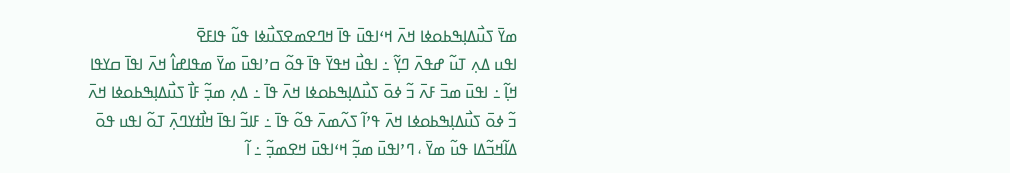ߘߌ߫ ߖߎ߯ߡߊ߲ߒߕߋߦߊ ߞߍ߫ ߞߵߊߟߎ߫ ߟߊ߫ ߞߣߐߘߐߖߎ߯ߦߊ ߟߎ߬ ߟߊߓߐ߫
ߊߟߎ ߡߍ߲ ߠߎ߬ ߝߟߍ߫ ߣߌ߲߬ ߸ ߊߟߎ߯ ߞߟߌ߫ ߟߊ߫ ߟߋ߬ ߛߴߊߟߎ߫ ߘߌ߫ ߘߟߊߝߊ߮ ߞߍ߫ ߊߟߊ߫ ߛߌߟߊ ߞߊ߲߬ ߸ ߊߟߎ߫ ߘߏ߫ ߓߍ߫ ߏ߬ ߦߋ߫ ߖߎ߯ߡߊ߲ߒߕߋߦߊ ߞߍ߫ ߟߊ߫ ߸ ߡߍ߲ ߘߏ߲߬ ߓߊ߯ ߖߎ߯ߡߊ߲ߒߕߋߦߊ ߞߍ߫ ߏ߬ ߦߋ߫ ߖߎ߯ߡߊ߲ߒߕߋߦߊ ߞߍ߫ ߟߴߊ߬ ߖߍ߬ߘߍ߫ ߟߋ߬ ߟߊ߫ ߸ ߓߊߏ߬ ߊߟߊ߫ ߞߊ߯ߙߌߣߍ߲߫ ߠߋ߬ ߊߟߎ ߟߋ߫ ߡߊ߬ߞߏ߬ߡߊ ߟߎ߬ ߘߌ߫ ، ߣߴߊߟߎ߫ ߘߏ߲߬ ߞߵߊߟߎ߫ ߞߐߘߏ߲߬ ߸ ߊ߬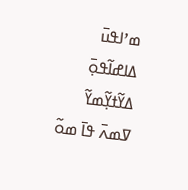ߘߴߊߟߎ߫ ߡߊߝߊ߬ߟߋ߲߫ ߡߌ߬ߙߌ߲߬ߘߌ߬ ߜߘߍ߫ ߟߊ߫ ߘߋ߬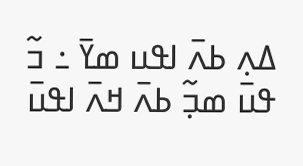ߡߍ߲ ߕߍ߫ ߊߟߎ ߘߌ߫ ߸ ߏ߬ ߟߎ߫ ߘߏ߲߬ ߕߍ߫ ߞߍ߫ ߊߟߎ߫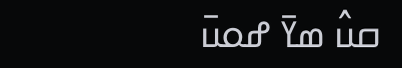ߛߎ߮ ߘߌ߫ ߝߋߎ߫